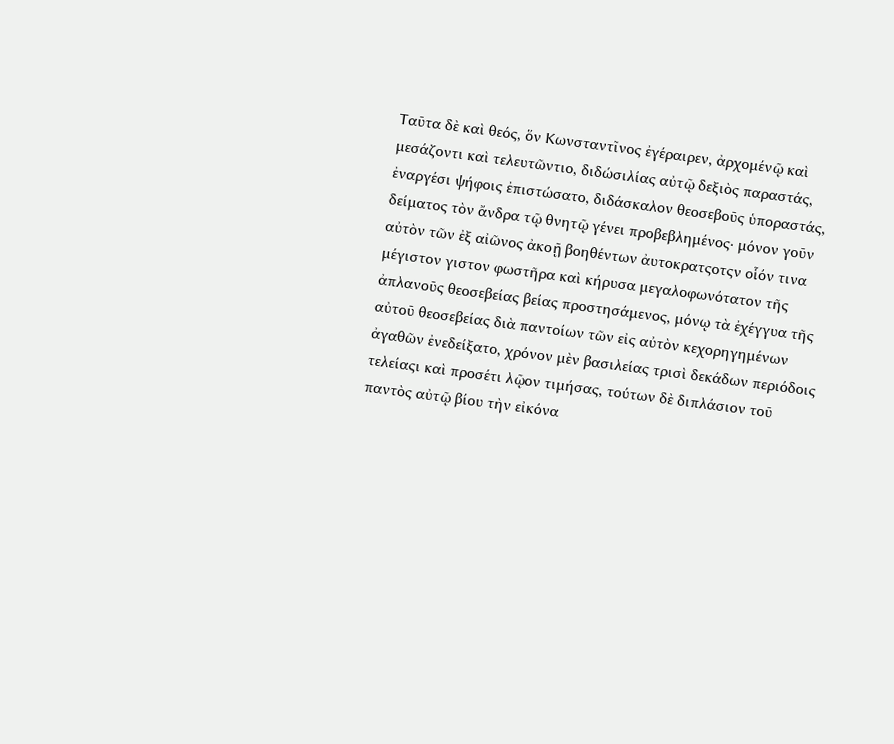Ταῦτα δὲ καὶ θεός, ὅν Κωνσταντῖνος ἐγέραιρεν, ἀρχομένῷ καὶ μεσάζοντι καὶ τελευτῶντιο, διδώσιλίας αὐτῷ δεξιὸς παραστάς, ἐναργέσι ψήφοις ἐπιστώσατο, διδάσκαλον θεοσεβοῦς ὑποραστάς, δείματος τὸν ἄνδρα τῷ θνητῷ γένει προβεβλημένος· μόνον γοῦν αὐτὸν τῶν ἐξ αἰῶνος ἀκοῇ βοηθέντων ἀυτοκρατςοτςν οἷόν τινα μέγιστον γιστον φωστῆρα καὶ κήρυσα μεγαλοφωνότατον τῆς ἀπλανοῦς θεοσεβείας βείας προστησάμενος, μόνῳ τὰ ἐχέγγυα τῆς αὐτοῦ θεοσεβείας διὰ παντοίων τῶν εἰς αὐτὸν κεχορηγημένων ἀγαθῶν ἐνεδείξατο, χρόνον μὲν βασιλείας τρισὶ δεκάδων περιόδοις τελείαςι καὶ προσέτι λῷον τιμήσας, τούτων δὲ διπλάσιον τοῦ παντὸς αὐτῷ βίου τὴν εἰκόνα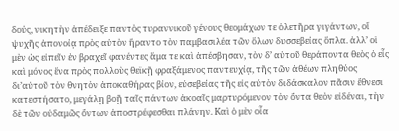δούς, νικητὴν ἀπέδειξε παντὸς τυραννικοῦ γένους θεομάχων τε ὀλετῆρα γιγάντων, οἵ ψυχῆς ἀπονοίᾳ πρὸς αὐτὸν ἤραντο τὸν παμβασιλέα τῶν ὅλων δυσσεβείας ὅπλα. ἀλλ’ οἱ μὲν ὡς εἰπεῖν ἐν βραχεῖ φανέντες ἅμα τε καὶ ἀπέσβησαν, τὸν δ’ αὐτοῦ θεράποντα θεὸς ὁ εἷς καὶ μόνος ἕνα πρὸς πολλοὺς θεϊκῇ φραξάμενος παντευχίᾳ, τῆς τῶν ἀθέων πληθύος δι’αὐτοῦ τὸν θνητὸν ἀποκαθήρας βίον, εὐσεβείας τῆς εἰς αὐτὸν διδάσκαλον πᾶσιν ἔθνεσι κατεστήσατο, μεγάλῃ βοῇ ταῖς πάντων ἀκοαῖς μαρτυρόμενον τὸν ὄντα θεὸν εἰδέναι, τὴν δὲ τῶν οὐδαμῶς ὄντων ἀποστρέφεσθαι πλάνην. Kαὶ ὁ μὲν οἷα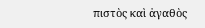πιστὸς καὶ ἀγαθὸς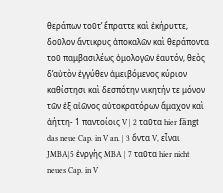θεράπων τοῦτ’ ἔπραττε καὶ ἐκήρυττε, δοῦλον ἄντικρυς ἀποκαλῶν καὶ θεράποντα τοῦ παμβασιλέως ὁμολογῶν ἑαυτόν, θεὸς δ’αὐτὸν ἐγγύθεν ἀμειβόμενος κύριον καθίστησι καὶ δεσπότην νικητήν τε μόνον τῶν ἐξ αἰῶνος αὐτοκρατόρων ἄμαχον καὶ ἀήττη- 1 παντοίοις V | 2 ταῦτα hier fängt das neue Cap. in V an. | 3 ὄντα V, εἶναι JMBA|5 ἐνργὴς MBA | 7 ταῦτα hier nicht neues Cap. in V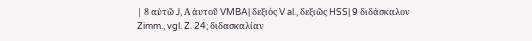| 8 αὐτῶ J, Α ἀυτοῦ VMBA| δεξιὸς V al., δεξιῶς HSS| 9 διδάσκαλον Zimm., vgl. Z. 24; διδασκαλίαν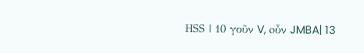ΗSS | 10 γοῦν V, oὖν JMBA| 13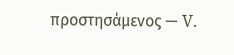προστησάμενος — V.